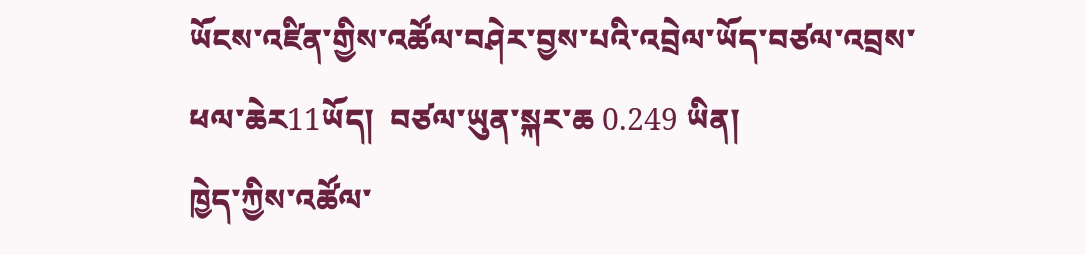ཡོངས་འཛིན་གྱིས་འཚོལ་བཤེར་བྱས་པའི་འབྲེལ་ཡོད་བཙལ་འབྲས་ཕལ་ཆེར11ཡོད།  བཙལ་ཡུན་སྐར་ཆ 0.249 ཡིན།
ཁྱེད་ཀྱིས་འཚོལ་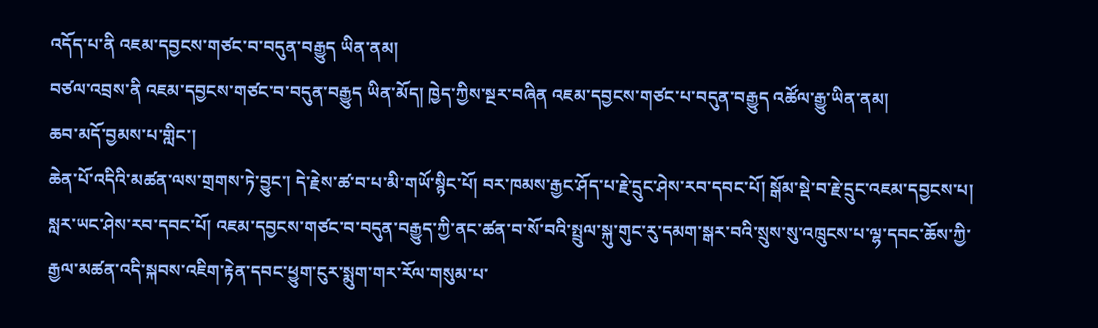འདོད་པ་ནི འཇམ་དབྱངས་གཙང་བ་བདུན་བརྒྱུད ཡིན་ནམ།
བཙལ་འབྲས་ནི འཇམ་དབྱངས་གཙང་བ་བདུན་བརྒྱུད ཡིན་མོད། ཁྱེད་ཀྱིས་སྔར་བཞིན འཇམ་དབྱངས་གཙང་པ་བདུན་བརྒྱུད འཚོལ་རྒྱུ་ཡིན་ནམ།
ཆབ་མདོ་བྱམས་པ་གླིང་།
ཆེན་པོ་འདིའི་མཚན་ལས་གྲགས་ཏེ་བྱུང་། དེ་རྗེས་ཚ་བ་པ་མི་གཡོ་སྙིང་པོ། བར་ཁམས་རྒྱང་ཤོད་པ་རྗེ་དྲུང་ཤེས་རབ་དབང་པོ། སྒོམ་སྡེ་བ་རྗེ་དྲུང་འཇམ་དབྱངས་པ། སླར་ཡང་ཤེས་རབ་དབང་པོ། འཇམ་དབྱངས་གཙང་བ་བདུན་བརྒྱུད་ཀྱི་ནང་ཚན་བ་སོ་བའི་སྤྲུལ་སྐུ་གུང་རུ་དམག་སྒར་བའི་སྲུས་སུ་འཁྲུངས་པ་ལྷ་དབང་ཆོས་ཀྱི་རྒྱལ་མཚན་འདི་སྐབས་འཇིག་རྟེན་དབང་ཕྱུག་ངུར་སྨུག་གར་རོལ་གསུམ་པ་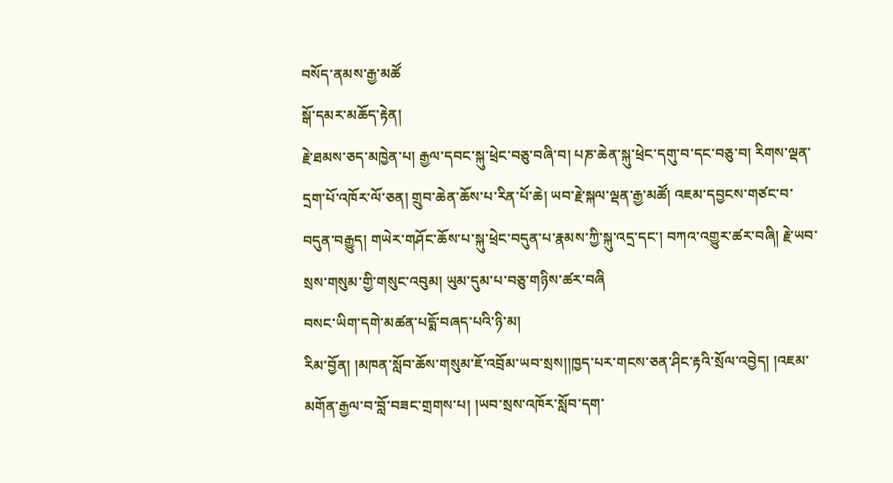བསོད་ནམས་རྒྱ་མཚོ
སྒོ་དམར་མཆོད་རྟེན།
རྗེ་ཐམས་ཅད་མཁྱེན་པ། རྒྱལ་དབང་སྐུ་ཕྲེང་བཅུ་བཞི་བ། པཎ་ཆེན་སྐུ་ཕྲེང་དགུ་བ་དང་བཅུ་བ། རིགས་ལྡན་དྲག་པོ་འཁོར་ལོ་ཅན། གྲུབ་ཆེན་ཆོས་པ་རིན་པོ་ཆེ། ཡབ་རྗེ་སྐལ་ལྡན་རྒྱ་མཚོ། འཇམ་དབྱངས་གཙང་བ་བདུན་བརྒྱུད། གཡེར་གཤོང་ཆོས་པ་སྐུ་ཕྲེང་བདུན་པ་རྣམས་ཀྱི་སྐུ་འདྲ་དང་། བཀའ་འགྱུར་ཚར་བཞི། རྗེ་ཡབ་སྲས་གསུམ་གྱི་གསུང་འབུམ། ཡུམ་དུམ་པ་བཅུ་གཉིས་ཚར་བཞི
བསང་ཡིག་དགེ་མཚན་པདྨོ་བཞད་པའི་ཉི་མ།
རིམ་བྱོན། །མཁན་སློབ་ཆོས་གསུམ་ཇོ་འབྲོམ་ཡབ་སྲས།།ཁྱད་པར་གངས་ཅན་ཤིང་རྟའི་སྲོལ་འབྱེད། །འཇམ་མགོན་རྒྱལ་བ་བློ་བཟང་གྲགས་པ། །ཡབ་སྲས་འཁོར་སློབ་དག་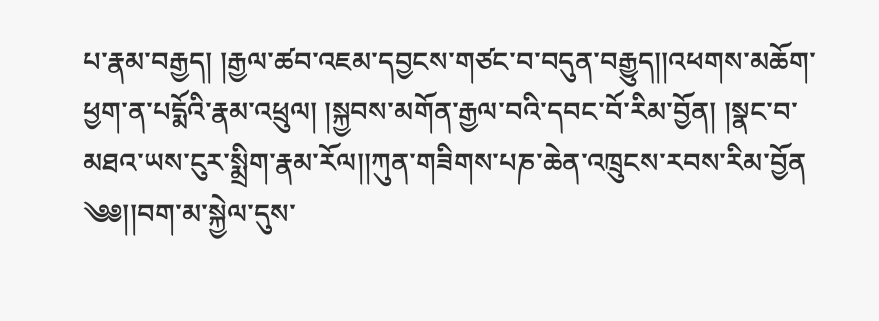པ་རྣམ་བརྒྱད། །རྒྱལ་ཚབ་འཇམ་དབྱངས་གཙང་བ་བདུན་བརྒྱུད།།འཕགས་མཆོག་ཕྱག་ན་པདྨོའི་རྣམ་འཕྲུལ། །སྐྱབས་མགོན་རྒྱལ་བའི་དབང་བོ་རིམ་བྱོན། །སྣང་བ་མཐའ་ཡས་ངུར་སྨྲིག་རྣམ་རོལ།།ཀུན་གཟིགས་པཎ་ཆེན་འཁྲུངས་རབས་རིམ་བྱོན
༄༅།།བག་མ་སྐྱེལ་དུས་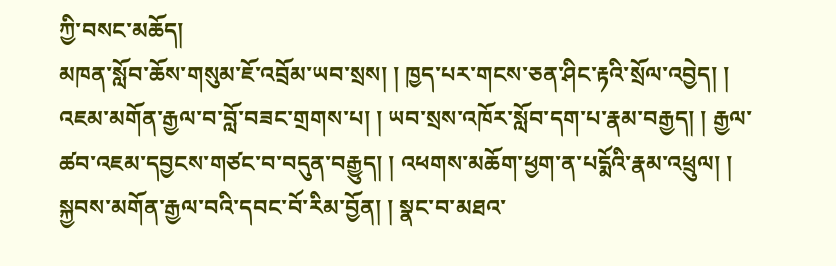ཀྱི་བསང་མཆོད།
མཁན་སློབ་ཆོས་གསུམ་ཇོ་འབྲོམ་ཡབ་སྲས། ། ཁྱད་པར་གངས་ཅན་ཤིང་རྟའི་སྲོལ་འབྱེད། ། འཇམ་མགོན་རྒྱལ་བ་བློ་བཟང་གྲགས་པ། ། ཡབ་སྲས་འཁོར་སློབ་དག་པ་རྣམ་བརྒྱད། ། རྒྱལ་ཚབ་འཇམ་དབྱངས་གཙང་བ་བདུན་བརྒྱུད། ། འཕགས་མཆོག་ཕྱག་ན་པདྨོའི་རྣམ་འཕྲུལ། ། སྐྱབས་མགོན་རྒྱལ་བའི་དབང་བོ་རིམ་བྱོན། ། སྣང་བ་མཐའ་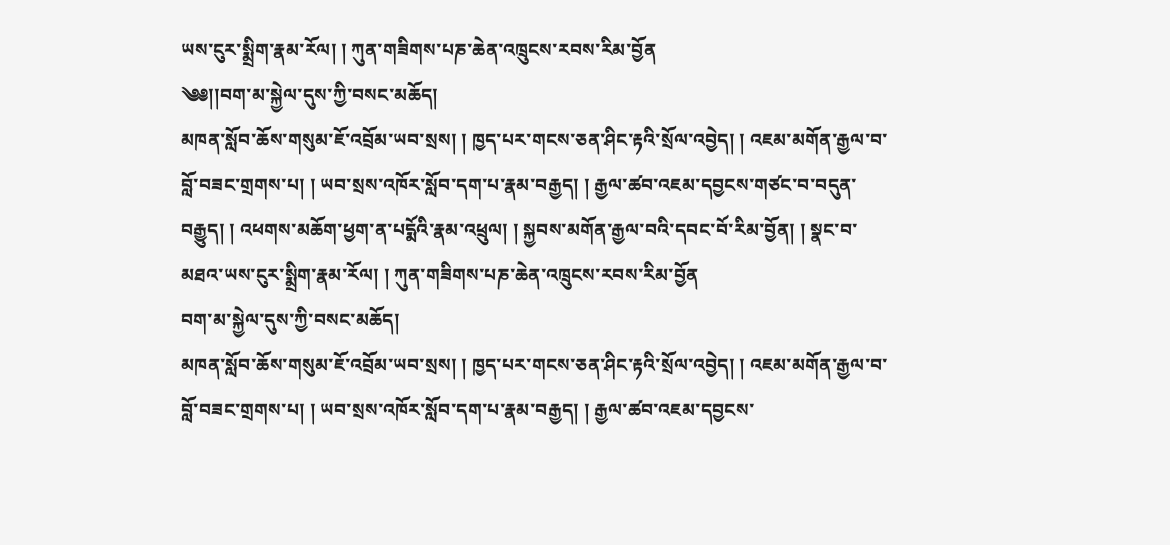ཡས་ངུར་སྨྲིག་རྣམ་རོལ། ། ཀུན་གཟིགས་པཎ་ཆེན་འཁྲུངས་རབས་རིམ་བྱོན
༄༅།།བག་མ་སྐྱེལ་དུས་ཀྱི་བསང་མཆོད།
མཁན་སློབ་ཆོས་གསུམ་ཇོ་འབྲོམ་ཡབ་སྲས། ། ཁྱད་པར་གངས་ཅན་ཤིང་རྟའི་སྲོལ་འབྱེད། ། འཇམ་མགོན་རྒྱལ་བ་བློ་བཟང་གྲགས་པ། ། ཡབ་སྲས་འཁོར་སློབ་དག་པ་རྣམ་བརྒྱད། ། རྒྱལ་ཚབ་འཇམ་དབྱངས་གཙང་བ་བདུན་བརྒྱུད། ། འཕགས་མཆོག་ཕྱག་ན་པདྨོའི་རྣམ་འཕྲུལ། ། སྐྱབས་མགོན་རྒྱལ་བའི་དབང་བོ་རིམ་བྱོན། ། སྣང་བ་མཐའ་ཡས་ངུར་སྨྲིག་རྣམ་རོལ། ། ཀུན་གཟིགས་པཎ་ཆེན་འཁྲུངས་རབས་རིམ་བྱོན
བག་མ་སྐྱེལ་དུས་ཀྱི་བསང་མཆོད།
མཁན་སློབ་ཆོས་གསུམ་ཇོ་འབྲོམ་ཡབ་སྲས། ། ཁྱད་པར་གངས་ཅན་ཤིང་རྟའི་སྲོལ་འབྱེད། ། འཇམ་མགོན་རྒྱལ་བ་བློ་བཟང་གྲགས་པ། ། ཡབ་སྲས་འཁོར་སློབ་དག་པ་རྣམ་བརྒྱད། ། རྒྱལ་ཚབ་འཇམ་དབྱངས་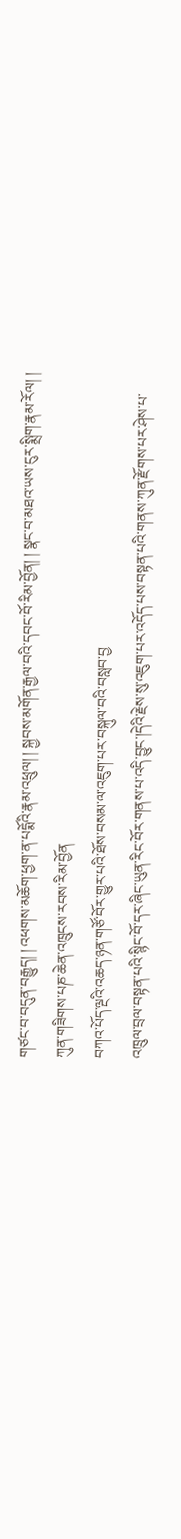གཙང་བ་བདུན་བརྒྱུད། ། འཕགས་མཆོག་ཕྱག་ན་པདྨོའི་རྣམ་འཕྲུལ། ། སྐྱབས་མགོན་རྒྱལ་བའི་དབང་བོ་རིམ་བྱོན། ། སྣང་བ་མཐའ་ཡས་ངུར་སྨྲིག་རྣམ་རོལ། ། ཀུན་གཟིགས་པཎ་ཆེན་འཁྲུངས་རབས་རིམ་བྱོན
བཀའ་པོད་ལྔའི་འཆད་ཉན་གཙོ་བོར་གྱུར་པའི་ཐོས་བསམ་ལ་འཇུག་པར་བསྐུལ་བའི་བསླབ་བྱ
འཁྲུལ་བྲལ་བསྟན་པའི་སྙིང་བོ་དར་ཞིང་ཡུན་རིང་བོར་གནས་པ་འདི་བྱུང་།དེའི་རྗེས་སུ་འཇུག་པར་འདོད་པས་བསྟན་པའི་གནས་ཀུན་རྫོགས་པར་ཤེས་པ་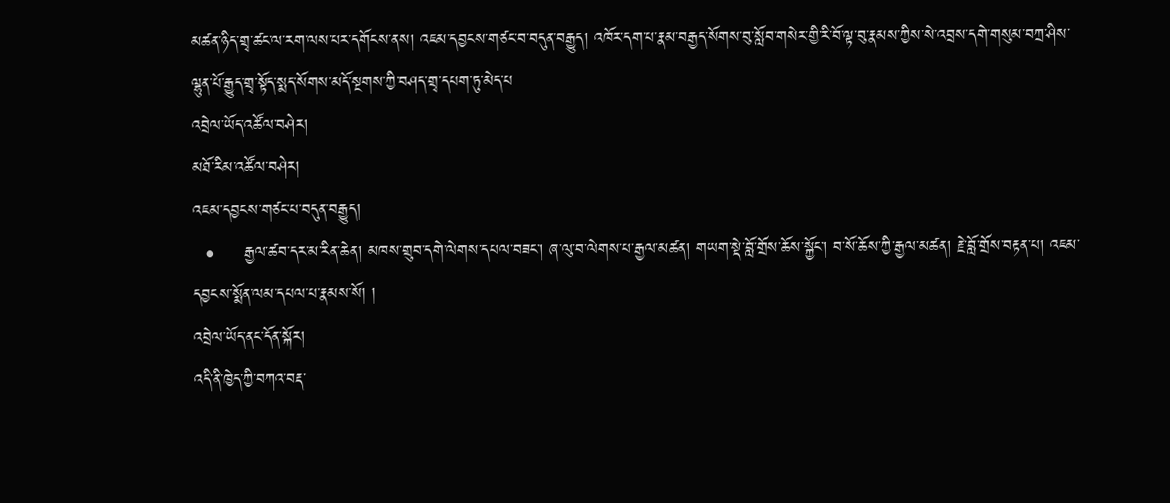མཚན་ཉིད་གྲྭ་ཚང་ལ་རག་ལས་པར་དགོངས་ནས། འཇམ་དབྱངས་གཙང་བ་བདུན་བརྒྱུད། འཁོར་དག་པ་རྣམ་བརྒྱད་སོགས་བུ་སློབ་གསེར་གྱི་རི་བོ་ལྟ་བུ་རྣམས་ཀྱིས་སེ་འབྲས་དགེ་གསུམ་བཀྲ་ཤིས་ལྷུན་པོ་རྒྱུད་གྲྭ་སྟོད་སྨད་སོགས་མདོ་སྔགས་ཀྱི་བཤད་གྲྭ་དཔག་ཏུ་མེད་པ
འབྲེལ་ཡོད་འཚོལ་བཤེར།
མཐོ་རིམ་འཚོལ་བཤེར།
འཇམ་དབྱངས་གཙང་པ་བདུན་བརྒྱུད།
  •     རྒྱལ་ཚབ་དར་མ་རིན་ཆེན། མཁས་གྲུབ་དགེ་ལེགས་དཔལ་བཟང་། ཞ་ལུ་བ་ལེགས་པ་རྒྱལ་མཚན། གཡག་སྡེ་བློ་གྲོས་ཆོས་སྐྱོང་། བ་སོ་ཆོས་ཀྱི་རྒྱལ་མཚན། རྗེ་བློ་གྲོས་བརྟན་པ། འཇམ་དབྱངས་སྨོན་ལམ་དཔལ་པ་རྣམས་སོ། །
འབྲེལ་ཡོད་ནང་དོན་སྐོར།
འདི་ནི་ཁྱེད་ཀྱི་བཀའ་བརྡ་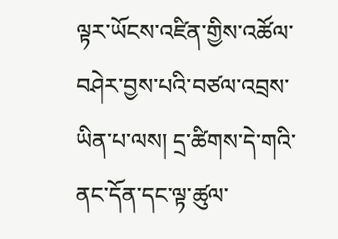ལྟར་ཡོངས་འཛིན་གྱིས་འཚོལ་བཤེར་བྱས་པའི་བཙལ་འབྲས་ཡིན་པ་ལས། དྲ་ཚིགས་དེ་གའི་ནང་དོན་དང་ལྟ་ཚུལ་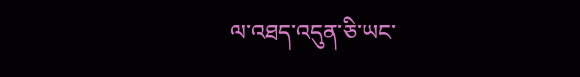ལ་འཐད་འདུན་ཅི་ཡང་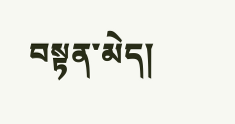བསྟན་མེད།